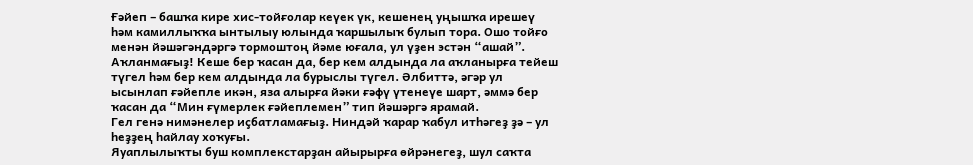Ғәйеп – башҡа кире хис-тойғолар кеүек үк, кешенең уңышҡа ирешеү һәм камиллыҡҡа ынтылыу юлында ҡаршылыҡ булып тора. Ошо тойғо менән йәшәгәндәргә тормоштоң йәме юғала, ул үҙен эстән “ашай”.
Аҡланмағыҙ! Кеше бер ҡасан да, бер кем алдында ла аҡланырға тейеш түгел һәм бер кем алдында ла бурыслы түгел. Әлбиттә, әгәр ул ысынлап ғәйепле икән, яза алырға йәки ғәфү үтенеүе шарт, әммә бер ҡасан да “Мин ғүмерлек ғәйеплемен” тип йәшәргә ярамай.
Гел генә нимәнелер иҫбатламағыҙ. Ниндәй ҡарар ҡабул итһәгеҙ ҙә – ул һеҙҙең һайлау хоҡуғы.
Яуаплылыҡты буш комплекстарҙан айырырға өйрәнегеҙ, шул саҡта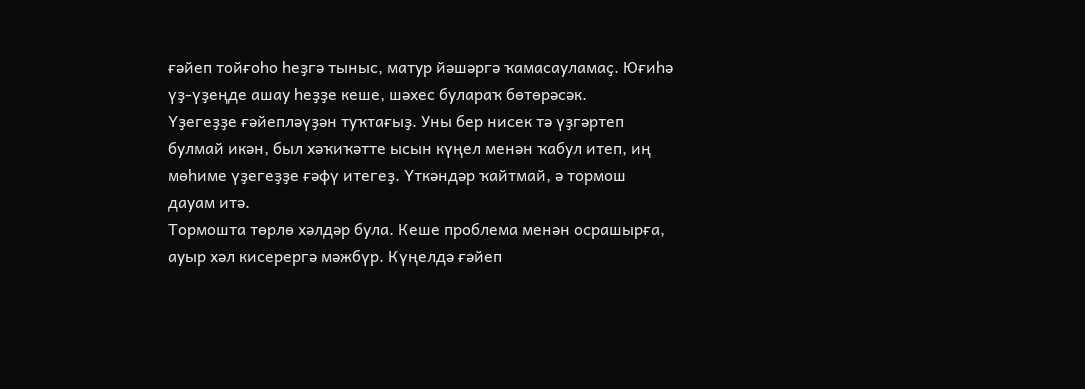ғәйеп тойғоһо һеҙгә тыныс, матур йәшәргә ҡамасауламаҫ. Юғиһә үҙ-үҙеңде ашау һеҙҙе кеше, шәхес булараҡ бөтөрәсәк.
Үҙегеҙҙе ғәйепләүҙән туҡтағыҙ. Уны бер нисек тә үҙгәртеп булмай икән, был хәҡиҡәтте ысын күңел менән ҡабул итеп, иң мөһиме үҙегеҙҙе ғәфү итегеҙ. Үткәндәр ҡайтмай, ә тормош дауам итә.
Тормошта төрлө хәлдәр була. Кеше проблема менән осрашырға, ауыр хәл кисерергә мәжбүр. Күңелдә ғәйеп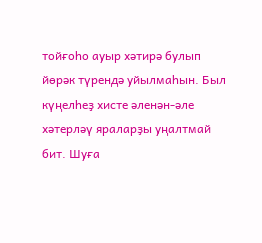тойғоһо ауыр хәтирә булып йөрәк түрендә уйылмаһын. Был күңелһеҙ хисте әленән-әле хәтерләү яраларҙы уңалтмай бит. Шуға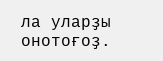ла уларҙы онотоғоҙ.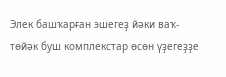Элек башҡарған эшегеҙ йәки ваҡ-төйәк буш комплекстар өсөн үҙегеҙҙе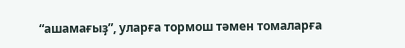“ашамағыҙ”, уларға тормош тәмен томаларға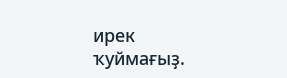ирек ҡуймағыҙ.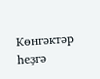Көнгәктәр һеҙгә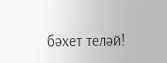бәхет теләй!